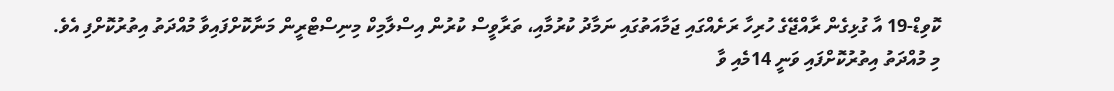ކޮވިޑް-19 އާ ގުޅިގެން ރާއްޖޭގެ ހުރިހާ ރަށެއްގައި ޖަމާއަތުގައި ނަމާދު ކުރުމާއި، ތަރާވީސް ކުރުން އިސްލާމިކް މިނިސްޓްރީން މަނާކޮށްފައިވާ މުއްދަތު އިތުރުކޮށްފި އެވެ.
މި މުއްދަތު އިތުރުކޮށްފައި ވަނީ 14މެއި ވާ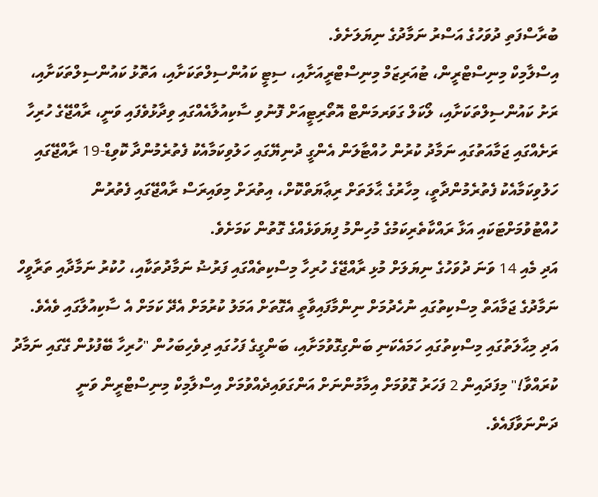ބުރާސްފަތި ދުވަހުގެ އަސްރު ނަމާދުގެ ނިޔަލަށެވެ.
އިސްލާމިކް މިނިސްޓްރީން، ޓުއަރިޒަމް މިނިސްޓްރީއަށާއި، ސިޓީ ކައުންސިލްތަކަށާއި، އަތޮޅު ކައުންސިލްތަކަށާއި، ރަށު ކައުންސިލްތަކަށާއި، ލޯކަލް ގަވަރމަންޓް އޮތޯރިޓީއަށް ފޮނުވި ސާކިއުލާއެއްގައި ވިދާޅުވެފައި ވަނީ، ރާއްޖޭގެ ހުރިހާ ރަށެއްގައި ޖަމާއަތުގައި ނަމާދު ކުރުން ހުއްޓާލަން އެންގީ ދުނިޔޭގައި ހަލުވިކަމާއެކު ފެތުރެމުންދާ ކޮވިޑް-19 ރާއްޖޭގައި ހަލުވިކަމާއެކު ފެތުރެމުންދާތީ، މިހާރުގެ ޙާލަތަށް ރިޢާޔަތްކޮށް، އިތުރަށް މިވައިރަސް ރާއްޖޭގައި ފެތުރުން ހުއްޓުވުމަށްޓަކައި އަޅާ ރައްކާތެރިކަމުގެ މުހިންމު ފިޔަވަޅެއްގެ ގޮތުން ކަމަށެވެ.
އަދި މެއި 14 ވަނަ ދުވަހުގެ ނިޔަލަށް މުޅި ރާއްޖޭގެ ހުރިހާ މިސްކިތެއްގައި ފަރުޟު ނަމާދުތަކާއި، ހުކުރު ނަމާދާއި ތަރާވީހް ނަމާދުގެ ޖަމާއަތް މިސްކިތުގައި ނުހެދުމަށް ނިންމާފައިވާތީ އެގޮތަށް އަމަލު ކުރުމަށް އެދޭ ކަމަށް އެ ސާކިއުލާގައި ވެއެވެ.
އަދި މިޙާލަތުގައި މިސްކިތުގައި ހަމައެކަނި ބަންގިގޮވުމަށާއި، ބަންގީގެ ފަހުގައި ދިވެހިބަހުން "ހުރިހާ ބޭފުޅުން ގޭގައި ނަމާދު ކުރައްވާ!" މިފަދައިން 2 ފަހަރު ގޮވުމަށް އިމާމުންނަށް އަންގަވައިދެއްވުމަށް އިސްލާމިކް މިނިސްޓްރީން ވަނީ ދަންނަވާފައެވެ.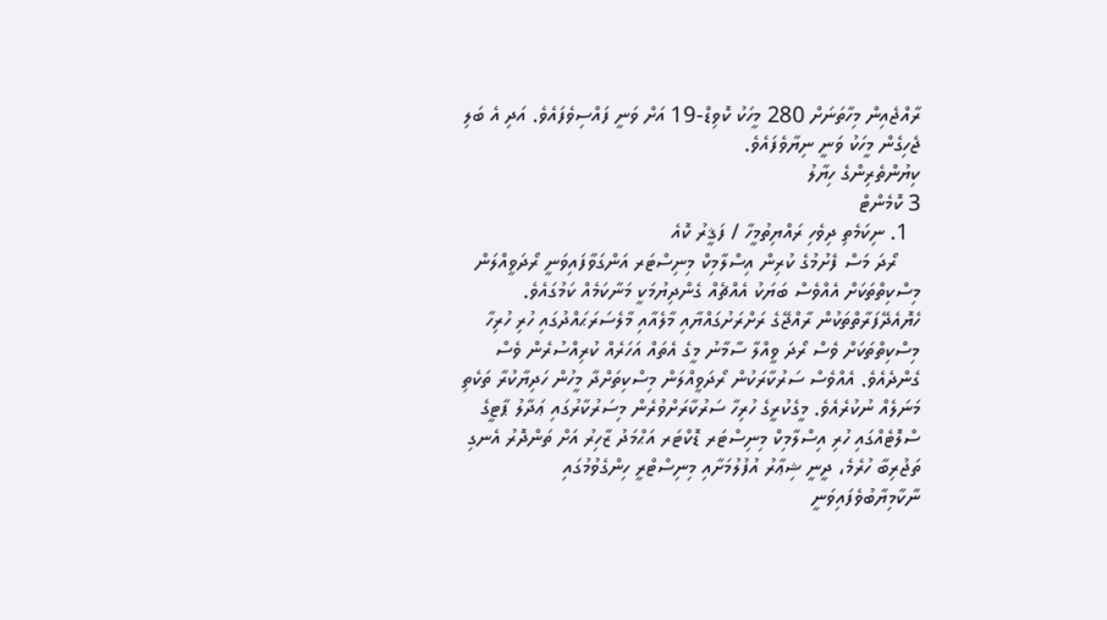ރާއްޖެއިން މިހާތަނަށް 280 މީހަކު ކޮވިޑް-19 އަށް ވަނީ ފައްސިވެފައެވެ. އަދި އެ ބަލި ޖެހިގެން މީހަކު ވަނީ ނިޔާވެފައެވެ.
ކިޔުންތެރިންގެ ހިޔާލު
3 ކޮމެންޓް
  1. ނިކަމެތި ދިވެހި ރައްޔިތުމީހާ / ފަޤީރު ކޮއެ
    ރޯދަ މަސް ފެށުމުގެ ކުރިން އިސްލާމިކް މިނިސްޓަރ އަންގަވާފައިވަނީ ރޯދަވީއްލަން މިސްކިތްތަކަށް އެއްވެސް ބަޔަކު އެއްޗެއް ގެންދިޔުމަކީ މަނާކަމެއް ކަމުގައެވެ. ހެޔޮއެދޭފަރާތްތަކުން ރާއްޖޭގެ ރަށްރަށުގައްޔާއި މާލެއާއި މާލެސަރަޙައްދުގައި ހުރި ހުރިހާ މިސްކިތްތަކަށް ވެސް ރޯދަ ވީއްލާ ސާމާނު މީގެ އެތައް އަހަރެއް ކުރިއްސުރެން ވެސް ގެންދެއެވެ. އެއްވެސް ސަރުކާރަކުން ރޯދަވީއްލަން މިސްކިތަށްދާ މީހުން ހަދިޔާކުރާ ތަކެތި މަނަލެއް ނުކުރެއެވެ. މީގެކުރީގެ ހުރިހާ ސަރުކާރަށްވުރެން މިސަރުކާރުގައި ޢަދާލު ޕާޓީގެ ސްލޮޓެއްގައި ހުރި އިސްލާމިކް މިނިސްޓަރ ޑޮކްޓަރ އަޙްމަދު ޒާހިރު އަށް ތަންދޮރު އެނގި ތަޖުރިބާ ހުރެމެ، ދީނީ ޝިޢާރު އުފުލުމަށާއި މިނިސްޓްރީ ހިންގެވުމުގައި ނާކާމިޔާބުވެފައިވަނީ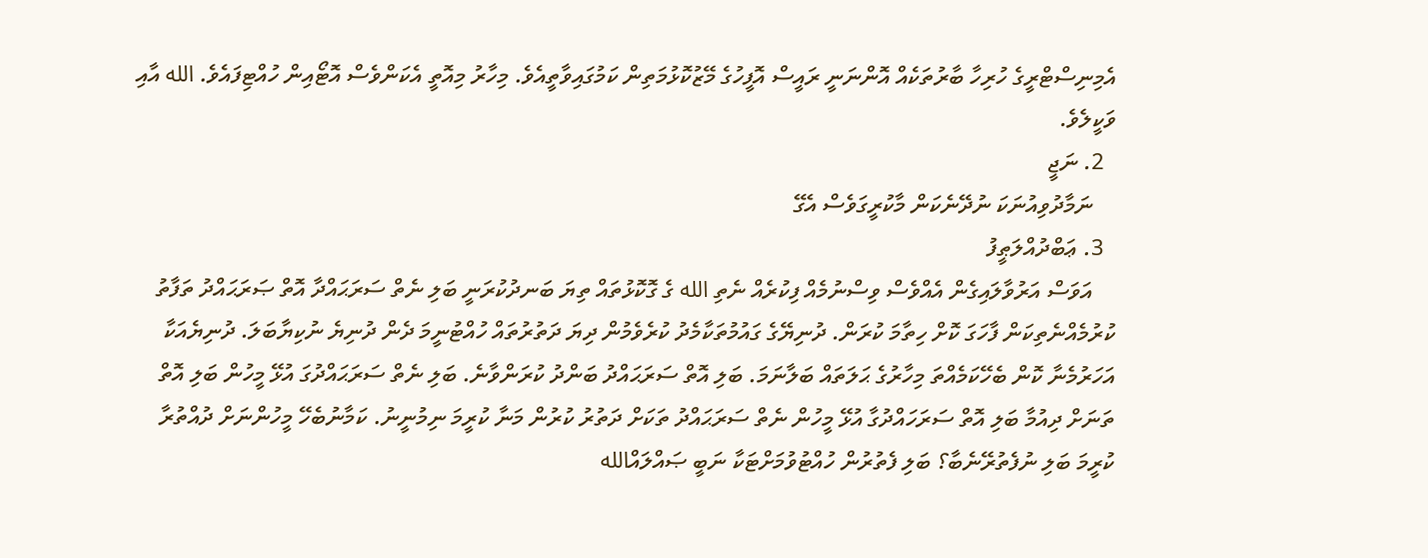އެމިނިސްޓްރީގެ ހުރިހާ ބާރުތަކެއް އޮންނަނީ ރައީސް އޮފީހުގެ މޭޒުކޮޅުމަތިން ކަމުގައިވާތީއެވެ. މިހާރު މިއޮތީ އެކަންވެސް އޮޓޯއިން ހުއްޓިފައެވެ. الله އާއި ވަކީލެވެ.
  2. ނަޖީ
    ނަމާދުވިއުނަކަ ނުދޭނެކަން މާކުރީގަވެސް އެގޭ
  3. ޢަބްދުއްލަޠީފު
    އަވަސް އަރުވާލައިގެން އެއްވެސް ވިސްނުމެއް ފިކުރެއް ނެތި الله ގެ ގޮކޮޅުތައް ތިޔަ ބަނދުކުރަނީ ބަލި ނެތް ސަރަޙައްދާ އޮތް ޞަރަޙައްދު ތަފާތު ކުރުމެއްނެތިކަން ފާހަގަ ކޮށް ހިތާމަ ކުރަން. ދުނިޔޭގެ ގައުމުތަކާމެދު ކުރެވެމުން ދިޔަ ދަތުރުތައް ހުއްޓުނީމަ ދެން ދުނިޔެ ނުކިޔާބަލަ. ދުނިޔެއަކާ އަހަރުމެނާ ކޮން ބެހޭކަމެއްތަ މިހާރުގެ ޙަލަތައް ބަލާނަމަ. ބަލި އޮތް ސަރަޙައްދު ބަންދު ކުރަންވާނެ. ބަލި ނެތް ސަރަޙައްދުގަ އުޅޭ މީހުން ބަލި އޮތް ތަނަށް ދިއުމާ ބަލި އޮތް ސަރަހައްދުގާ އުޅޭ މީހުން ނެތް ސަރަޙައްދު ތަކަށް ދަތުރު ކުރުން މަނާ ކުރީމަ ނިމުނީނު. ކަމާނުބެހޭ މީހުންނަށް ދުއްތުރާ ކުރީމަ ބަލި ނުފެތުރޭނެބާ؟ ބަލި ފެތުރުން ހުއްޓުވުމަށްޓަކާ ނަބީ ޞައްލައްالله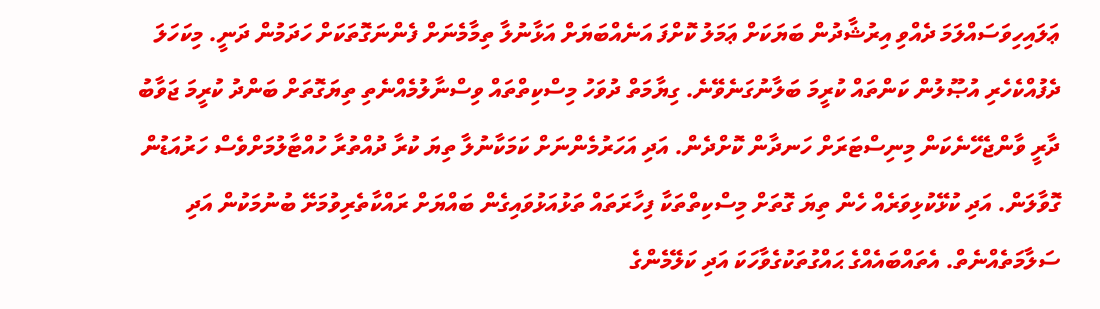ޢަލައިހިވަސައްލަމަ ދެއްވި އިރުޝާދުން ބަޔަކަށް ޢަމަލު ކޮށްފަ އަނެއްބަޔަށް އަޅާނުލާ ތިމާމެނަށް ފެންނަގޮތަކަށް ހަދަމުން ދަނީ. މިކަހަލަ ދެފުއްކެހެރި އުޞޫލުން ކަންތައް ކުރީމަ ބަލާނުގަނެވޭނެ. ގިޔާމަތް ދުވަހު މިސްކިތްތައް ވިސްނާލުމެއްނެތި ތިޔަގޮތަށް ބަންދު ކުރީމަ ޖަވާބު ދާރީ ވާންޖެހޭނެކަން މިނިސްޓަރަށް ހަނދާން ކޮށްދެން. އަދި އަހަރުމެންނަށް ކަމަކާނުލާ ތިޔަ ކުރާ ދުއްތުރާ ހުއްޓާލުމަށްވެސް ހަރުއަޑުން ގޮވާލަން. އަދި ކުޅޭކުޅިވަރެއް ހެން ތިޔަ ގޮތަށް މިސްކިތްތަކާ ފިހާރަތައް ތަޅުއަޅުވައިގެން ބައްޔަށް ރައްކާތެރިވުމަށޭ ބުނުމަކުން އަދި ސަލާމަތެއްނެތް. އެތައްބައެއްގެ ޙައްގުތަކުގެވާހަކަ އަދި ކަލޭމެންގެ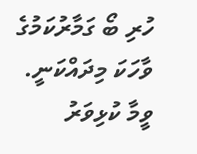ހުރި ބޯ ގަމާރުކަމުގެ ވާހަކަ މިދައްކަނީ. ވީމާ ކުޅިވަރު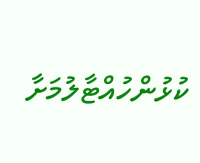ކުޅުންހުއްޓާލުމަށާ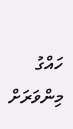ހައްގު މިންވަރަށް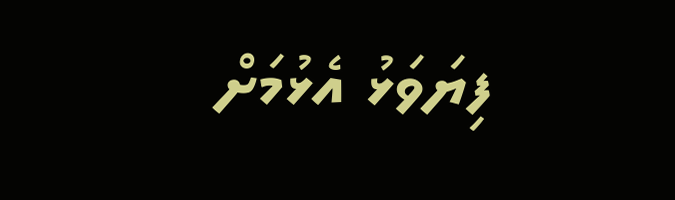ފިޔަވަޅު އެޅުމަށް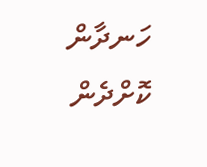ހަނދާން ކޮށްދެން